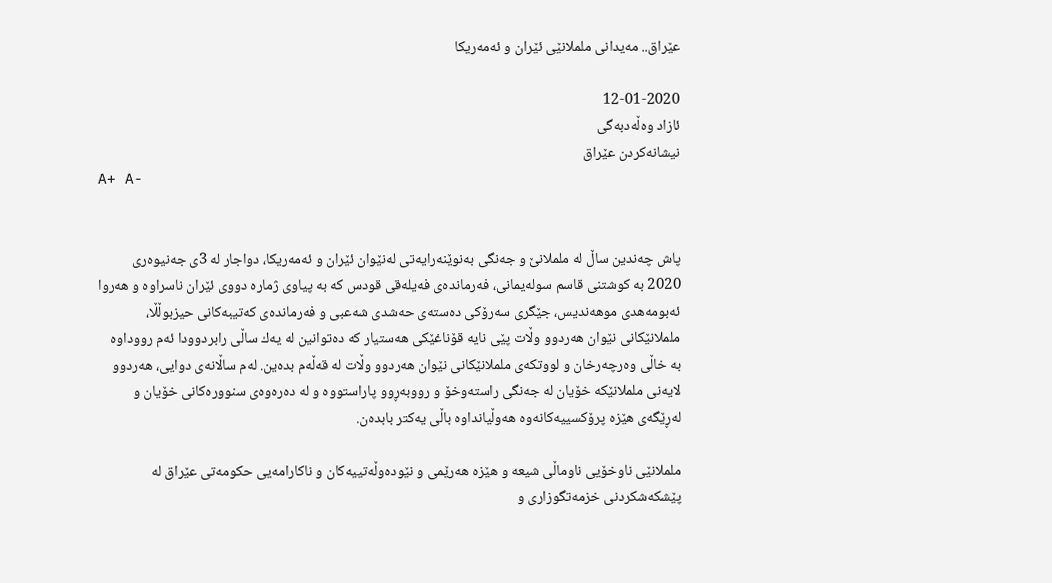عێراق.. مه‌یدانی ململانێی ئێران و ئه‌مه‌ریكا

12-01-2020
ئازاد وەڵەدبەگی
نیشانەکردن عێراق
A+ A-


پاش چه‌ندین ساڵ له‌ ململانێ و جه‌نگی به‌نوێنه‌رایه‌تی له‌نێوان ئێران و ئه‌مه‌ریكا، دواجار له‌ 3ی جه‌نیوه‌ری 2020 به‌ كوشتنی قاسم سوله‌یمانی، فه‌رمانده‌ی فه‌یله‌قی قودس كه‌ به‌ پیاوی ژماره‌ دووی ئێران ناسراوه‌ و هه‌روا ئه‌بومه‌هدی موهه‌ندیس، جێگری سه‌رۆكی ده‌سته‌ی حه‌شدی شه‌عبی و فه‌رمانده‌ی كه‌تیبه‌كانی حیزبوڵڵا، ململانێكانی نێوان هه‌ردوو وڵات پێی نایه‌ قۆناغێكی هه‌ستیار كه‌ ده‌توانین له‌ یه‌ك ساڵی رابردوودا ئه‌م رووداوه‌ به‌ خاڵی وه‌رچه‌رخان و لووتكه‌ی ململانێكانی نێوان هه‌ردوو وڵات له‌ قه‌ڵه‌م بده‌ین. له‌م ساڵانه‌ی دوایی، هه‌ردوو لایه‌نی ململانێكه‌ خۆیان له‌ جه‌نگی راسته‌وخۆ و رووبه‌ڕوو پاراستووه‌ و له‌ ده‌ره‌وه‌ی سنووره‌كانی خۆیان و له‌ڕێگه‌ی هێزه‌ پرۆكسییه‌كانه‌وه‌ هه‌وڵیانداوه‌ باڵی یه‌كتر بابده‌ن.

ململانێی ناوخۆیی ناوماڵی شیعه‌ و هێزه‌ هه‌رێمی و نێوده‌وڵه‌تییه‌كان و ناكارامه‌یی حكومه‌تی عێراق له‌ پێشكه‌شكردنی خزمه‌تگوزاری و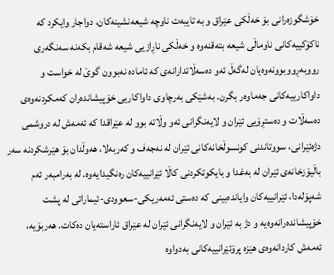خۆشگوزه‌رانی بۆ خه‌ڵكی عێراق و به‌ تایبه‌ت ناوچه‌ شیعه‌نشینه‌كان، دواجار وایكرد كه‌ ناكۆكییه‌كانی ناوماڵی شیعه‌ بته‌قنه‌وه‌ و خه‌ڵكی ناڕازیی شیعه‌ شه‌قام بكه‌نه‌ سه‌نگه‌ری رووبه‌ڕووبوونه‌وه‌یان له‌گه‌ڵ ئه‌و ده‌سه‌ڵاتدارانه‌ی كه‌ ئاماده‌ نه‌بوون گوێ له‌ خواست و داواكارییه‌كانی جه‌ماوه‌ر بگرن. به‌شێكی به‌رچاوی داواكاریی خۆپیشانده‌ران كه‌مكردنه‌وه‌ی ده‌سه‌ڵات و ده‌ستڕۆیی ئێران و لایه‌نگرانی ئه‌و وڵاته‌ بوو له‌ عێراقدا كه‌ ئه‌مه‌ش له‌ دروشمی دژه‌ئێرانی، سووتاندنی كونسوڵخانه‌كانی ئێران له‌ نه‌جه‌ف و كه‌ربه‌لا، هه‌وڵدان بۆ هێرشكردنه‌ سه‌ر باڵیۆزخانه‌ی ئێران له‌ به‌غدا و بایكوتكردنی كاڵا ئێرانییه‌كان ره‌نگیدایه‌وه‌. له‌ به‌رامبه‌ر ئه‌م شه‌پۆله‌دا، ئێرانییه‌كان وایانده‌بینی كه‌ ده‌ستی ئه‌مه‌ریكی-سعوودی-ئیماراتی له‌ پشت خۆپیشانده‌رانه‌وه‌یه‌ و دژ به‌ ئێران و لایه‌نگرانی ئێران له‌ عێراق ئاراسته‌یان ده‌كات. هه‌ربۆیه‌، ئه‌مه‌ش كاردانه‌وه‌ی هێزه‌ پرۆئێرانییه‌كانی به‌دواوه‌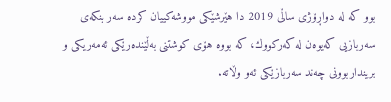بوو كه‌ له‌ دواڕۆژی ساڵی 2019 دا هێرشێكی مووشه‌كییان كرده‌ سه‌ر بنكه‌ی سه‌ربازیی كه‌یوه‌ن له‌ كه‌ركووك، كه‌ بووه‌ هۆی كوشتنی به‌ڵێنده‌رێكی ئه‌مه‌ریكی و برینداربوونی چه‌ند سه‌ربازێكی ئه‌و وڵاته‌.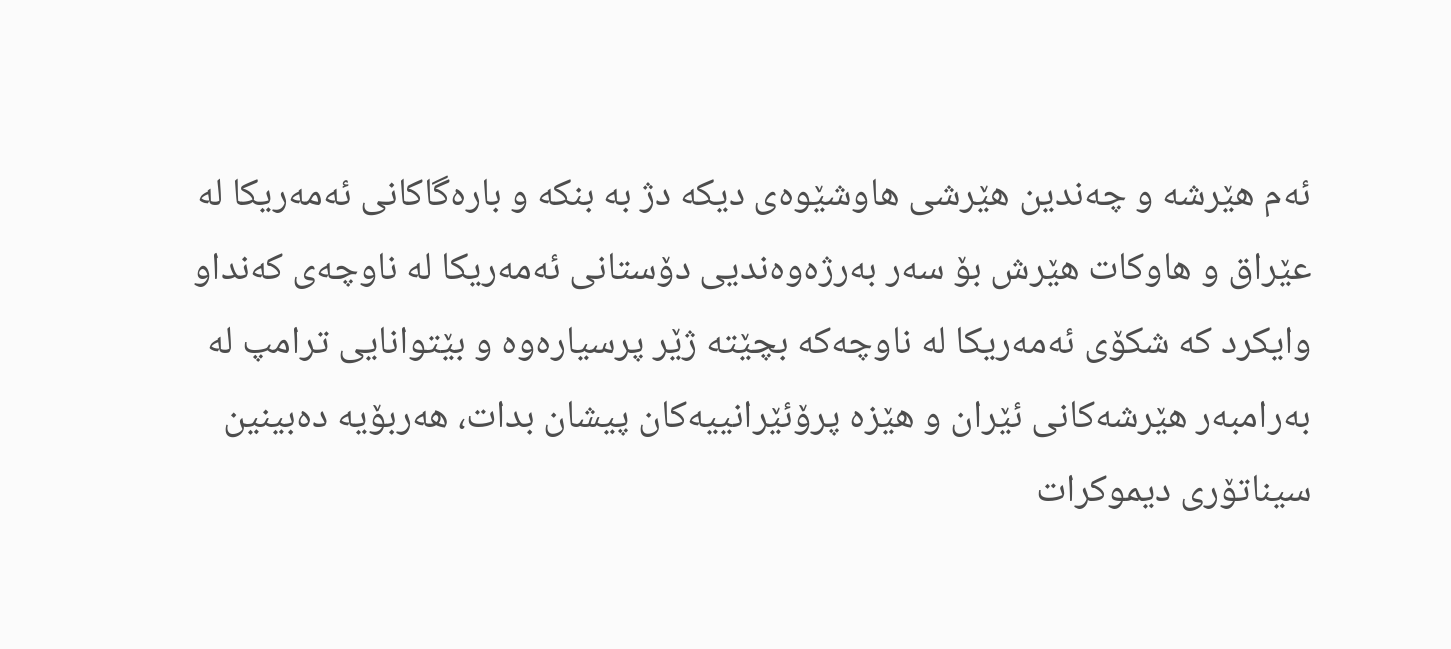ئه‌م هێرشه‌ و چه‌ندین هێرشی هاوشێوه‌ی دیكه‌ دژ به‌ بنكه‌ و باره‌گاكانی ئه‌مه‌ریكا له‌ عێراق و هاوكات هێرش بۆ سه‌ر به‌رژه‌وه‌ندیی دۆستانی ئه‌مه‌ریكا له‌ ناوچه‌ی كه‌نداو وایكرد كه‌ شكۆی ئه‌مه‌ریكا له‌ ناوچه‌كه‌ بچێته‌ ژێر پرسیاره‌وه‌ و بێتوانایی ترامپ له‌ به‌رامبه‌ر هێرشه‌كانی ئێران و هێزه‌ پرۆئێرانییه‌كان پیشان بدات، هه‌ربۆیه‌ ده‌بینین سیناتۆری دیموكرات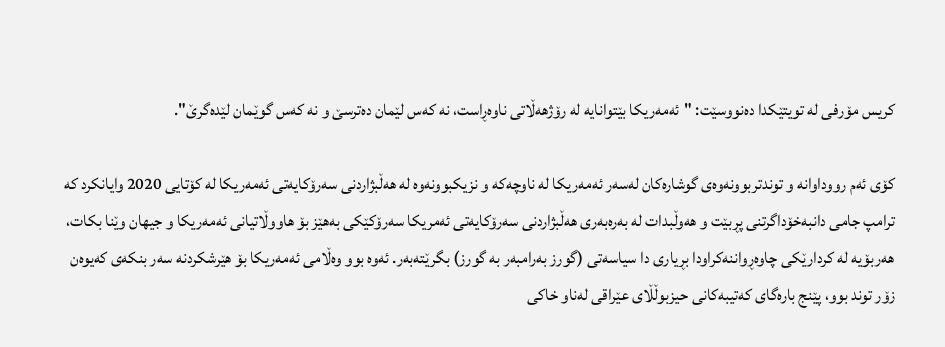كریس مۆرفی له‌ تویتێكدا ده‌نووسێت: "ئه‌مه‌ریكا بێتوانایه‌ له‌ رۆژهه‌ڵاتی ناوه‌ڕاست، نه‌ كه‌س لێمان ده‌ترسێ و نه‌ كه‌س گوێمان لێده‌گرێ".

كۆی ئه‌م رووداوانه‌ و توندتربوونه‌وه‌ی گوشاره‌كان له‌سه‌ر ئه‌مه‌ریكا له‌ ناوچه‌كه‌ و نزیكبوونه‌وه‌ له‌ هه‌ڵبژاردنی سه‌رۆكایه‌تی ئه‌مه‌ریكا له‌ كۆتایی 2020 وایانكرد كه‌ ترامپ جامی دانبه‌خۆداگرتنی پڕبێت و هه‌وڵبدات له‌ به‌ره‌به‌ری هه‌ڵبژاردنی سه‌رۆكایه‌تی ئه‌مریكا سه‌رۆكێكی به‌هێز بۆ هاووڵاتیانی ئه‌مه‌ریكا و جیهان وێنا بكات، هه‌ربۆیه‌ له‌ كردارێكی چاوه‌ڕواننه‌كراودا بڕیاری دا سیاسه‌تی (گورز به‌رامبه‌ر به‌ گورز) بگرێته‌به‌ر. ئه‌وه‌ بوو وه‌ڵامی ئه‌مه‌ریكا بۆ هێرشكردنه‌ سه‌ر بنكه‌ی كه‌یوه‌ن زۆر توند بوو، پێنج باره‌گای كه‌تیبه‌كانی حیزبوڵڵای عێراقی له‌ناو خاكی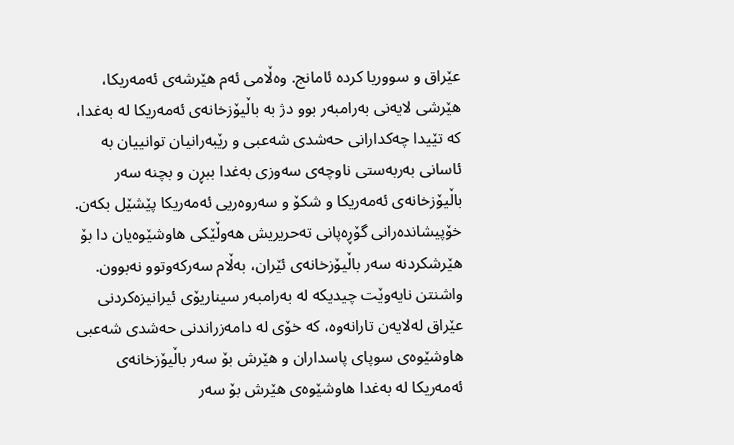عێراق و سووریا كرده‌ ئامانج. وه‌ڵامی ئه‌م هێرشه‌ی ئه‌مه‌ریكا، هێرشی لایه‌نی به‌رامبه‌ر بوو دژ به‌ باڵیۆزخانه‌ی ئه‌مه‌ریكا له‌ به‌غدا، كه‌ تێیدا چه‌كدارانی حه‌شدی شه‌عبی و رێبه‌رانیان توانییان به‌ ئاسانی به‌ربه‌ستی ناوچه‌ی سه‌وزی به‌غدا ببڕن و بچنه‌ سه‌ر باڵیۆزخانه‌ی ئه‌مه‌ریكا و شكۆ و سه‌روه‌ریی ئه‌مه‌ریكا پێشێل بكه‌ن. خۆپیشانده‌رانی گۆڕه‌پانی ته‌حریریش هه‌وڵێكی هاوشێوه‌یان دا بۆ هێرشكردنه‌ سه‌ر باڵیۆزخانه‌ی ئێران، به‌ڵام سه‌ركه‌وتوو نه‌بوون. واشنتن نایه‌وێت چیدیكه‌ له‌ به‌رامبه‌ر سیناریۆی ئیرانیزه‌كردنی عێراق له‌لایه‌ن تارانه‌وه‌، كه‌ خۆی له‌ دامه‌زراندنی حه‌شدی شه‌عبی هاوشێوه‌ی سوپای پاسداران و هێرش بۆ سه‌ر باڵیۆزخانه‌ی ئه‌مه‌ریكا له‌ به‌غدا هاوشێوه‌ی هێرش بۆ سه‌ر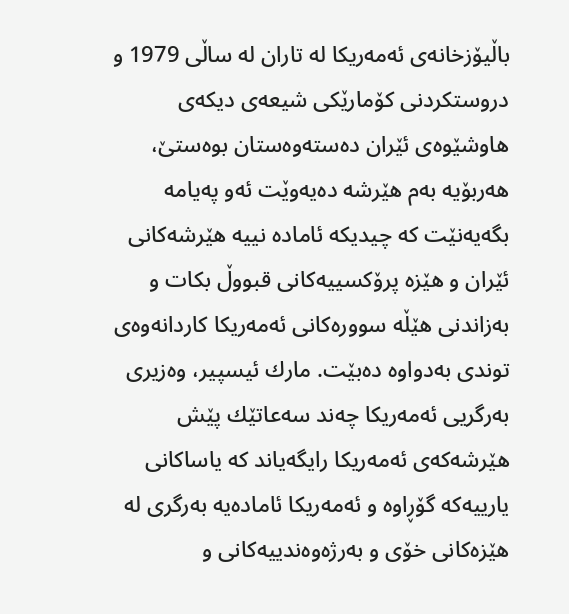باڵیۆزخانه‌ی ئه‌مه‌ریكا له‌ تاران له‌ ساڵی 1979 و دروستكردنی كۆمارێكی شیعه‌ی دیكه‌ی هاوشێوه‌ی ئێران ده‌سته‌وه‌ستان بوه‌ستێ، هه‌ربۆیه‌ به‌م هێرشه‌ ده‌یه‌وێت ئه‌و په‌یامه‌ بگه‌یه‌نێت كه‌ چیدیكه‌ ئاماده‌ نییه‌ هێرشه‌كانی ئێران و هێزه‌ پرۆكسییه‌كانی قبووڵ بكات و به‌زاندنی هێڵه‌ سووره‌كانی ئه‌مه‌ریكا كاردانه‌وه‌ی توندی به‌دواوه‌ ده‌بێت. مارك ئیسپیر، وه‌زیری به‌رگریی ئه‌مه‌ریكا چه‌ند سه‌عاتێك پێش هێرشه‌كه‌ی ئه‌مه‌ریكا رایگه‌یاند كه‌ یاساكانی یارییه‌كه‌ گۆڕاوه‌ و ئه‌مه‌ریكا ئاماده‌یه‌ به‌رگری له‌ هێزه‌كانی خۆی و به‌رژه‌وه‌ندییه‌كانی و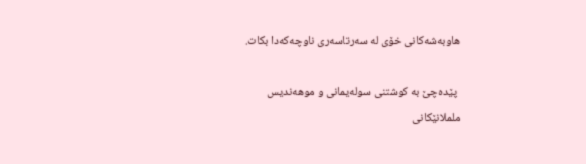هاوبه‌شه‌كانی خۆی له‌ سه‌رتاسه‌ری ناوچه‌كه‌دا بكات.

 پێده‌چێ به‌ كوشتنی سوله‌یمانی و موهه‌ندیس ململانێكانی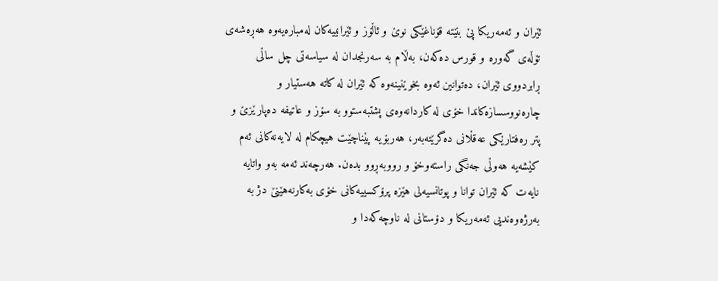ئێران و ئه‌مه‌ریكا پێ بنێته‌ قۆناغێكی نوێ و ئاڵۆز و ئێرانییه‌كان له‌مباره‌یه‌وه‌ هه‌ڕه‌شه‌ی تۆڵه‌ی گه‌وره‌ و قورس ده‌كه‌ن، به‌ڵام به‌ سه‌رنجدان له‌ سیاسه‌تی چل ساڵی ڕابردووی ئێران، ده‌توانین ئه‌وه‌ بخوێنینه‌وه‌ كه‌ ئێران له‌ كاته‌ هه‌ستیار و چاره‌نووسسازه‌كاندا خۆی له‌ كاردانه‌وه‌ی پشتبه‌ستوو به‌ سۆز و عاتیفه‌ ده‌پارێزێ و پتر ره‌فتارێكی عه‌قڵانی ده‌گرێته‌به‌ر، هه‌ربۆیه‌ پێناچێت هیچكام له‌ لایه‌نه‌كانی ئه‌م كێشه‌یه‌ هه‌وڵی جه‌نگی راسته‌وخۆ و رووبه‌ڕوو بده‌ن. هه‌رچه‌ند ئه‌مه‌ به‌و واتایه‌ نایه‌ت كه‌ ئێران توانا و پوتانسیه‌لی هێزه‌ پرۆكسییه‌كانی خۆی به‌كارنه‌هێنێ دژ به‌ به‌رژه‌وه‌ندیی ئه‌مه‌ریكا و دۆستانی له‌ ناوچه‌كه‌دا و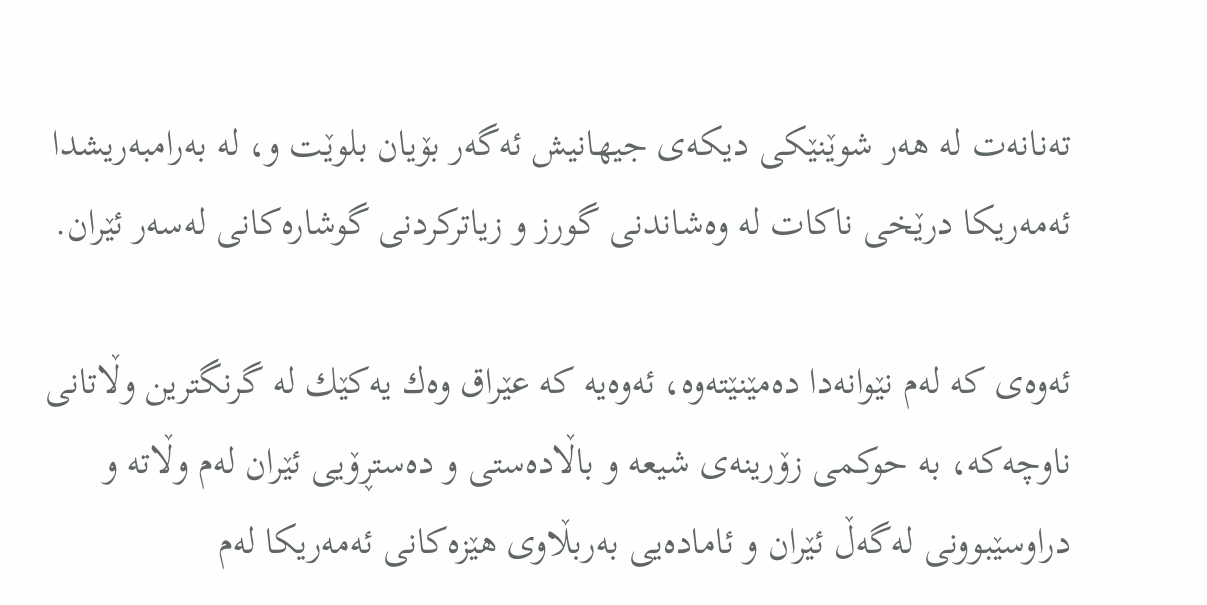ته‌نانه‌ت له‌ هه‌ر شوێنێكی دیكه‌ی جیهانیش ئه‌گه‌ر بۆیان بلوێت و، له‌ به‌رامبه‌ریشدا ئه‌مه‌ریكا درێخی ناكات له‌ وه‌شاندنی گورز و زیاتركردنی گوشاره‌كانی له‌سه‌ر ئێران.

ئه‌وه‌ی كه‌ له‌م نێوانه‌دا ده‌مێنێته‌وه‌، ئه‌وه‌یه‌ كه‌ عێراق وه‌ك یه‌كێك له‌ گرنگترین وڵاتانی ناوچه‌كه‌، به‌ حوكمی زۆرینه‌ی شیعه‌ و باڵاده‌ستی و ده‌ستڕۆیی ئێران له‌م وڵاته‌ و دراوسێبوونی له‌گه‌ڵ ئێران و ئاماده‌یی به‌ربڵاوی هێزه‌كانی ئه‌مه‌ریكا له‌م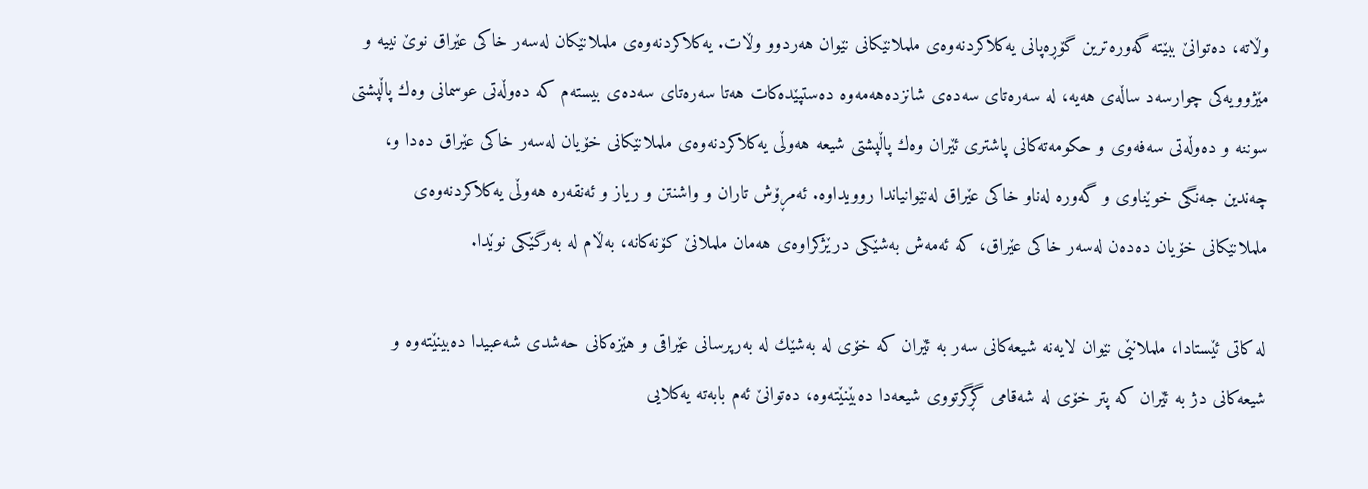وڵاته‌، ده‌توانێ ببێته‌ گه‌وره‌ترین گۆڕه‌پانی یه‌كلاكردنه‌وه‌ی ململانێكانی نێوان هه‌ردوو وڵات. یه‌كلاكردنه‌وه‌ی ململانێكان له‌سه‌ر خاكی عێراق نوێ نییه‌ و مێژوویه‌كی چوارسه‌د ساڵه‌ی هه‌یه‌، له‌ سه‌ره‌تای سه‌ده‌ی شانزده‌هه‌مه‌وه‌ ده‌ستپێده‌كات هه‌تا سه‌ره‌تای سه‌ده‌ی بیسته‌م كه‌ ده‌وڵه‌تی عوسمانی وه‌ك پاڵپشتی سوننه‌ و ده‌وڵه‌تی سه‌فه‌وی و حكومه‌ته‌كانی پاشتری ئێران وه‌ك پاڵپشتی شیعه‌ هه‌وڵی یه‌كلاكردنه‌وه‌ی ململانێكانی خۆیان له‌سه‌ر خاكی عێراق ده‌دا و، چه‌ندین جه‌نگی خوێناوی و گه‌وره‌ له‌ناو خاكی عێراق له‌نێوانیاندا روویداوه‌. ئه‌مڕۆش تاران و واشنتن و ریاز و ئه‌نقه‌ره‌ هه‌وڵی یه‌كلاكردنه‌وه‌ی ململانێكانی خۆیان ده‌ده‌ن له‌سه‌ر خاكی عێراق، كه‌ ئه‌مه‌ش به‌شێكی درێژكراوه‌ی هه‌مان ململانێ كۆنه‌كانه‌، به‌ڵام له‌ به‌رگێكی نوێدا.

له‌ كاتی ئێستادا، ململانێی نێوان لایه‌نه‌ شیعه‌كانی سه‌ر به‌ ئێران كه‌ خۆی له‌ به‌شێك له‌ به‌رپرسانی عێراقی و هێزه‌كانی حه‌شدی شه‌عبیدا ده‌بینێته‌وه‌ و شیعه‌كانی دژ به‌ ئێران كه‌ پتر خۆی له‌ شه‌قامی گڕگرتووی شیعه‌دا ده‌بێنێته‌وه‌، ده‌توانێ ئه‌م بابه‌ته‌ یه‌كلایی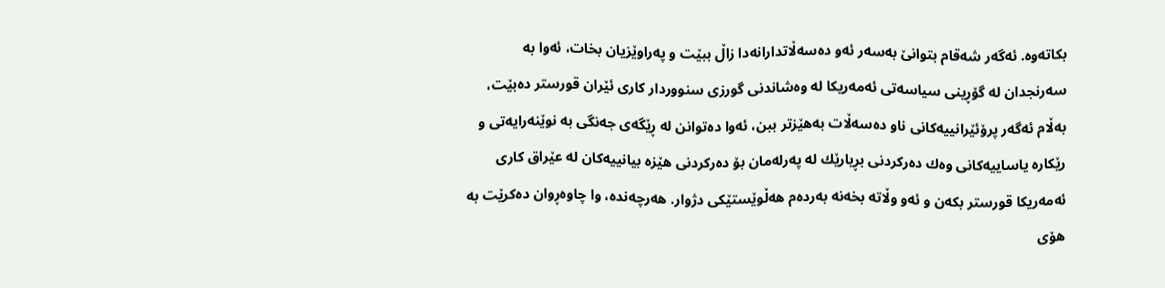بكاته‌وه‌. ئه‌گه‌ر شه‌قام بتوانێ به‌سه‌ر ئه‌و ده‌سه‌ڵاتدارانه‌دا زاڵ ببێت و په‌راوێزیان بخات، ئه‌وا به‌ سه‌رنجدان له‌ گۆڕینی سیاسه‌تی ئه‌مه‌ریكا له‌ وه‌شاندنی گورزی سنووردار كاری ئێران قورستر ده‌بێت، به‌ڵام ئه‌گه‌ر پرۆئێرانییه‌كانی ناو ده‌سه‌ڵات به‌هێزتر ببن، ئه‌وا ده‌توانن له‌ ڕێگه‌ی جه‌نگی به‌ نوێنه‌رایه‌تی و رێكاره‌ یاساییه‌كانی وه‌ك ده‌ركردنی بڕیارێك له‌ په‌رله‌مان بۆ ده‌ركردنی هێزه‌ بیانییه‌كان له‌ عێراق كاری ئه‌مه‌ریكا قورستر بكه‌ن و ئه‌و وڵاته‌ بخه‌نه‌ به‌رده‌م هه‌ڵوێستێكی دژوار. هه‌رچه‌نده‌، وا چاوه‌ڕوان ده‌كرێت به‌ هۆی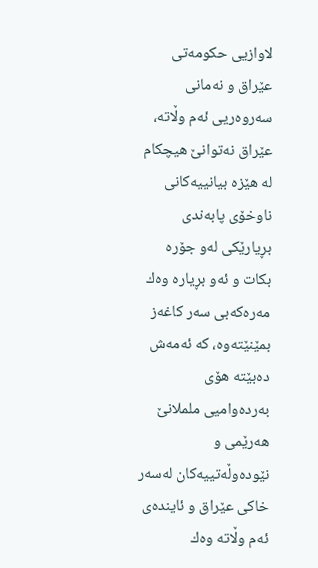لاوازیی حكومه‌تی عێراق و نه‌مانی سه‌روه‌ریی ئه‌م وڵاته‌، عێراق نه‌توانێ هیچكام له‌ هێزه‌ بیانییه‌كانی ناوخۆی پابه‌ندی بڕیارێكی له‌و جۆره‌ بكات و ئه‌و بڕیاره‌ وه‌ك مه‌ره‌كه‌بی سه‌ر كاغه‌ز بمێنێته‌وه‌، كه‌ ئه‌مه‌ش ده‌بێته‌ هۆی به‌رده‌وامیی ململانێ هه‌رێمی و نێوده‌وڵه‌تییه‌كان له‌سه‌ر خاكی عێراق و ئاینده‌ی ئه‌م وڵاته‌ وه‌ك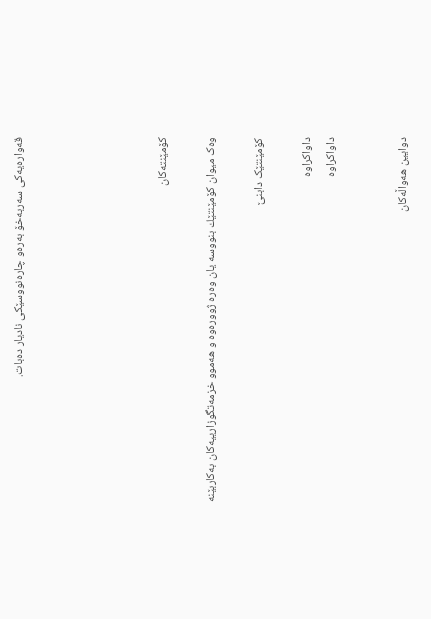قه‌واره‌یه‌كی سه‌ربه‌خۆ به‌ره‌و چاره‌نووسێكی نادیار ده‌بات.





کۆمێنتەکان

وەک میوان کۆمێنتێك بنووسە یان وەرە ژوورەوە و هه‌موو خزمەتگوزارییەکان به‌كاربێنه‌

کۆمێنتێک دابنێ

داواکراوە
داواکراوە


دوایین هەواڵەکان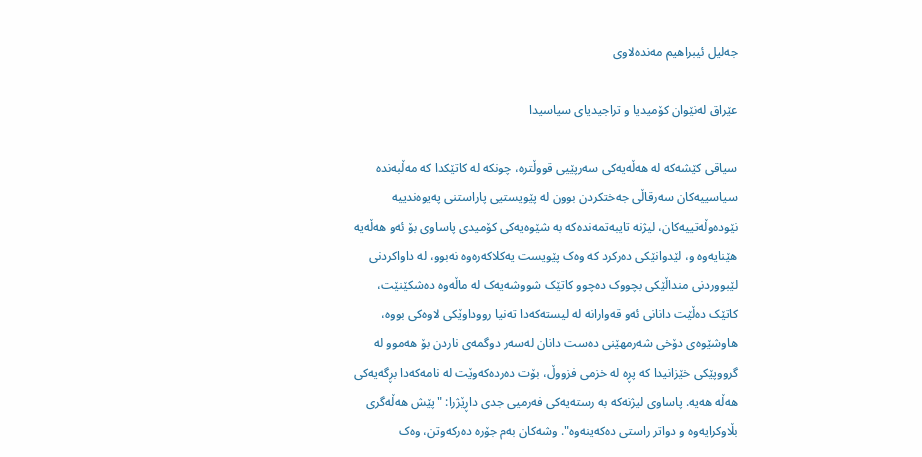جەلیل ئیبراهیم مەندەلاوی

عێراق لەنێوان کۆمیدیا و تراجیدیای سیاسیدا

سیاقی کێشەکە لە هەڵەیەکی سەرپێیی قووڵترە، چونکە لە کاتێکدا کە مەڵبەندە سیاسییەکان سەرقاڵی جەختکردن بوون لە پێویستیی پاراستنی پەیوەندییە نێودەوڵەتییەکان، لیژنە تایبەتمەندەکە بە شێوەیەکی کۆمیدی پاساوی بۆ ئەو هەڵەیە هێنایەوە و، لێدوانێکی دەرکرد کە وەک پێویست یەکلاکەرەوە نەبوو، لە داواکردنی لێبووردنی منداڵێکی بچووک دەچوو کاتێک شووشەیەک لە ماڵەوە دەشکێنێت، کاتێک دەڵێت دانانی ئەو قەوارانە لە لیستەکەدا تەنیا رووداوێکی لاوەکی بووە، هاوشێوەی دۆخی شەرمهێنی دەست دانان لەسەر دوگمەی ناردن بۆ هەموو لە گرووپێکی خێزانیدا کە پڕە لە خزمی فزووڵ، بۆت دەردەکەوێت لە نامەکەدا بڕگەیەکی هەڵە هەیە. پاساوی لیژنەکە بە رستەیەکی فەرمیی جدی داڕێژرا: "پێش هەڵەگری بڵاوکرایەوە و دواتر راستی دەکەینەوە". وشەکان بەم جۆرە دەرکەوتن، وەک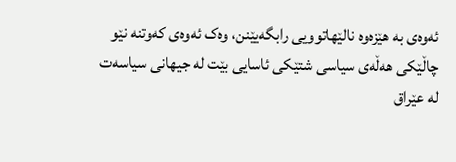ئەوەی بە هێزەوە نالێهاتوویی رابگەیێنن، وەک ئەوەی کەوتنە نێو چاڵێکی هەڵەی سیاسی شتێکی ئاسایی بێت لە جیهانی سیاسەت لە عێراق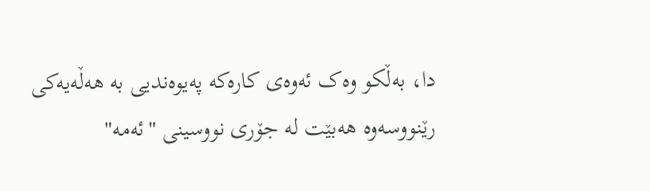دا، بەڵکو وەک ئەوەی کارەکە پەیوەندیی بە هەڵەیەکی رێنووسەوە هەبێت لە جۆری نووسینی "ئەمە"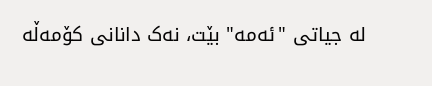لە جیاتی "ئەمە" بێت، نەک دانانی کۆمەڵە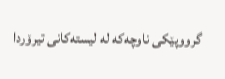گرووپێکی ناوچەکە لە لیستەکانی تیرۆردا